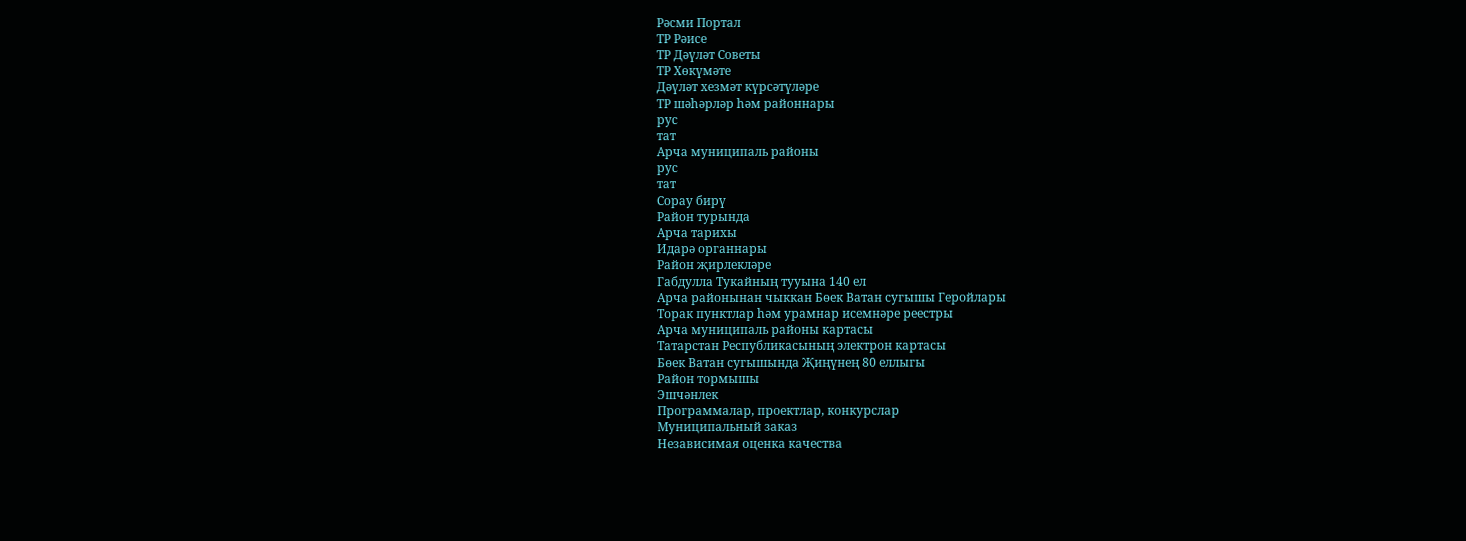Рәсми Портал
ТР Рәисе
ТР Дәүләт Советы
ТР Хөкүмәте
Дәүләт хезмәт күрсәтүләре
ТР шәһәрләр һәм районнары
рус
тат
Арча муниципаль районы
рус
тат
Сорау бирү
Район турында
Арча тарихы
Идарә органнары
Район җирлекләре
Габдулла Тукайның тууына 140 ел
Арча районынан чыккан Бөек Ватан сугышы Геройлары
Торак пунктлар һәм урамнар исемнәре реестры
Арча муниципаль районы картасы
Татарстан Республикасының электрон картасы
Бөек Ватан сугышында Җиңүнең 80 еллыгы
Район тормышы
Эшчәнлек
Программалар, проектлар, конкурслар
Муниципальный заказ
Независимая оценка качества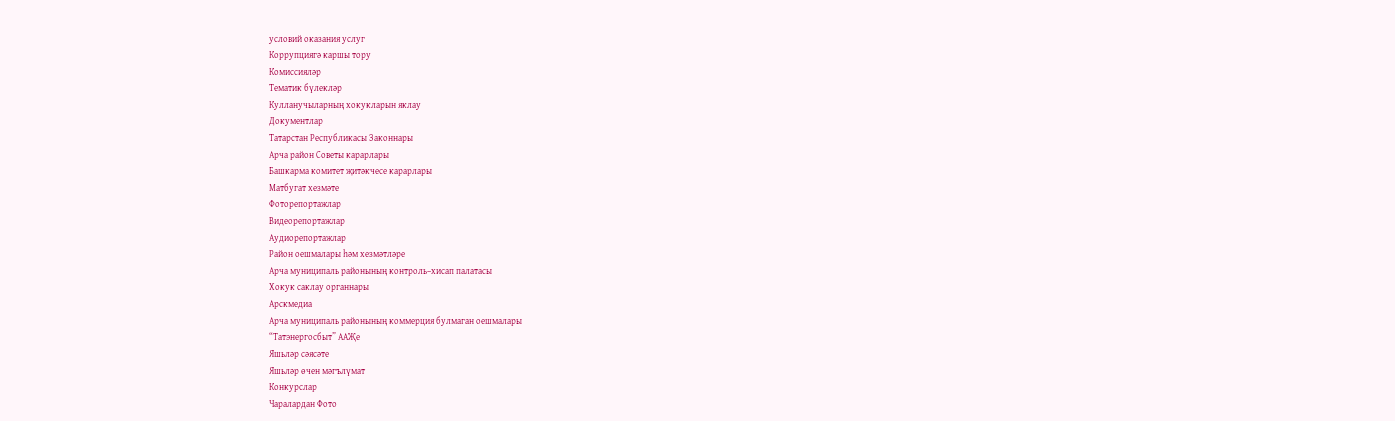условий оказания услуг
Коррупциягә каршы тору
Комиссияләр
Тематик бүлекләр
Кулланучыларның хокукларын яклау
Документлар
Татарстан Республикасы Законнары
Арча район Советы карарлары
Башкарма комитет җитәкчесе карарлары
Матбугат хезмәте
Фоторепортажлар
Видеорепортажлар
Аудиорепортажлар
Район оешмалары һәм хезмәтләре
Арча муниципаль районының контроль–хисап палатасы
Хокук саклау органнары
Арскмедиа
Арча муниципаль районының коммерция булмаган оешмалары
“Татэнергосбыт” ААҖе
Яшьләр сәясәте
Яшьләр өчен мәгълүмат
Конкурслар
Чаралардан Фото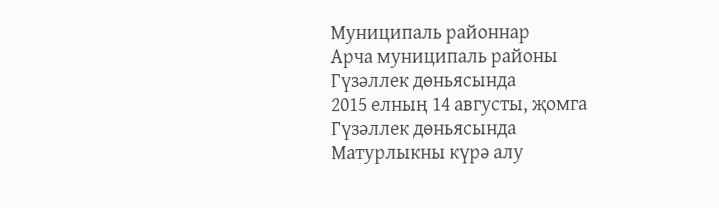Муниципаль районнар
Арча муниципаль районы
Гүзәллек дөньясында
2015 елның 14 августы, җомга
Гүзәллек дөньясында
Матурлыкны күрә алу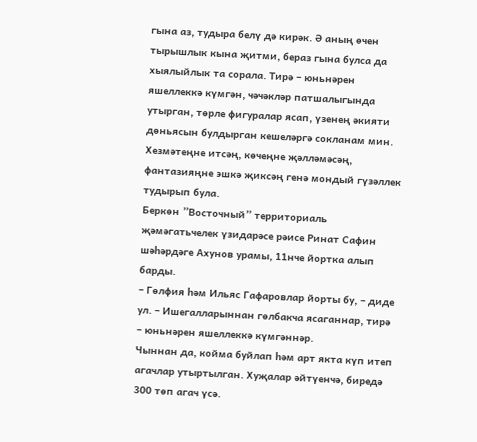гына аз, тудыра белү дә кирәк. Ә аның өчен тырышлык кына җитми, бераз гына булса да хыялыйлык та сорала. Тирә – юньнәрен яшеллеккә күмгән, чәчәкләр патшалыгында утырган, төрле фигуралар ясап, үзенең әкияти дөньясын булдырган кешеләргә сокланам мин. Хезмәтеңне итсәң, көчеңне җәлләмәсәң, фантазияңне эшкә җиксәң генә мондый гүзәллек тудырып була.
Беркөн ”Восточный” территориаль җәмәгатьчелек үзидарәсе рәисе Ринат Сафин шәһәрдәге Ахунов урамы, 11нче йортка алып барды.
– Гөлфия һәм Ильяс Гафаровлар йорты бу, – диде ул. – Ишегалларыннан гөлбакча ясаганнар, тирә – юньнәрен яшеллеккә күмгәннәр.
Чыннан да, койма буйлап һәм арт якта күп итеп агачлар утыртылган. Хуҗалар әйтүенчә, биредә 300 төп агач үсә.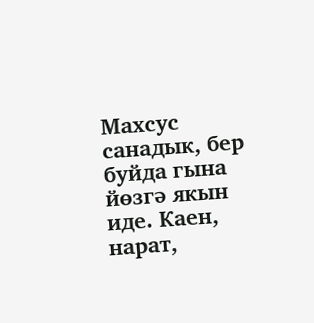Махсус санадык, бер буйда гына йөзгә якын иде. Каен, нарат,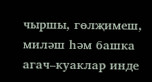чыршы, гөлҗимеш, миләш һәм башка агач–куаклар инде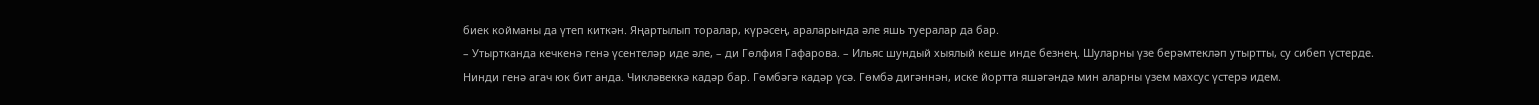биек койманы да үтеп киткән. Яңартылып торалар, күрәсең, араларында әле яшь туералар да бар.
– Утыртканда кечкенә генә үсентеләр иде әле, – ди Гөлфия Гафарова. – Ильяс шундый хыялый кеше инде безнең. Шуларны үзе берәмтекләп утыртты, су сибеп үстерде. Нинди генә агач юк бит анда. Чикләвеккә кадәр бар. Гөмбәгә кадәр үсә. Гөмбә дигәннән, иске йортта яшәгәндә мин аларны үзем махсус үстерә идем.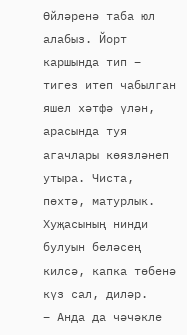Өйләренә таба юл алабыз. Йорт каршында тип – тигез итеп чабылган яшел хәтфә үлән, арасында туя агачлары көязләнеп утыра. Чиста, пөхтә, матурлык. Хуҗасының нинди булуын беләсең килсә, капка төбенә күз сал, диләр.
– Анда да чәчәкле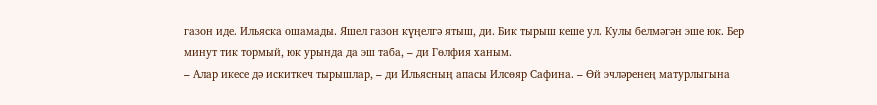газон иде. Ильяска ошамады. Яшел газон күңелгә ятыш, ди. Бик тырыш кеше ул. Кулы белмәгән эше юк. Бер минут тик тормый, юк урында да эш таба, – ди Гөлфия ханым.
– Алар икесе дә искиткеч тырышлар, – ди Ильясның апасы Илсөяр Сафина. – Өй эчләренең матурлыгына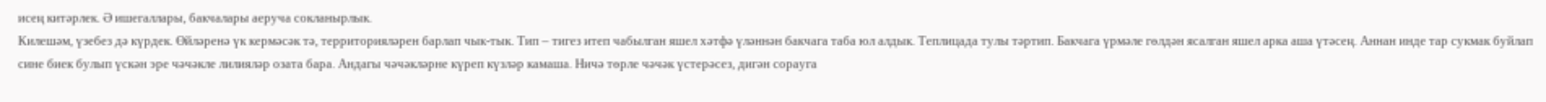исең китәрлек. Ә ишегаллары, бакчалары аеруча сокланырлык.
Килешәм, үзебез дә күрдек. Өйләренә үк кермәсәк тә, территорияләрен барлап чык-тык. Тип – тигез итеп чабылган яшел хәтфә үләннән бакчага таба юл алдык. Теплицада тулы тәртип. Бакчага үрмәле гөлдән ясалган яшел арка аша үтәсең. Аннан инде тар сукмак буйлап сине биек булып үскән эре чәчәкле лилияләр озата бара. Андагы чәчәкләрне күреп күзләр камаша. Ничә төрле чәчәк үстерәсез, дигән сорауга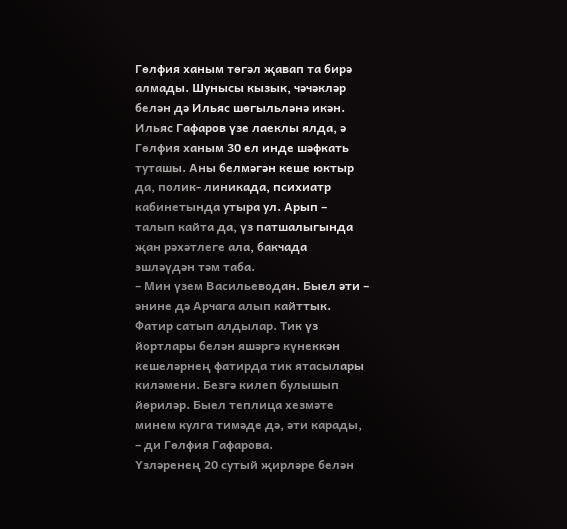Гөлфия ханым төгәл җавап та бирә алмады. Шунысы кызык, чәчәкләр белән дә Ильяс шөгыльләнә икән.
Ильяс Гафаров үзе лаеклы ялда, ә Гөлфия ханым 30 ел инде шәфкать туташы. Аны белмәгән кеше юктыр да, полик- линикада, психиатр кабинетында утыра ул. Арып – талып кайта да, үз патшалыгында җан рәхәтлеге ала, бакчада эшләүдән тәм таба.
– Мин үзем Васильеводан. Быел әти – әнине дә Арчага алып кайттык. Фатир сатып алдылар. Тик үз йортлары белән яшәргә күнеккән кешеләрнең фатирда тик ятасылары киләмени. Безгә килеп булышып йөриләр. Быел теплица хезмәте минем кулга тимәде дә, әти карады, – ди Гөлфия Гафарова.
Үзләренең 20 сутый җирләре белән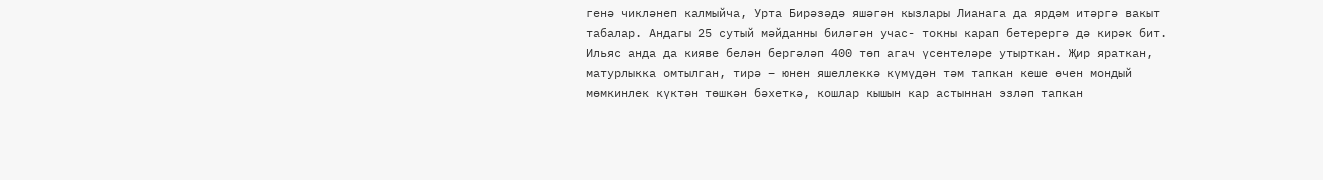генә чикләнеп калмыйча, Урта Бирәзәдә яшәгән кызлары Лианага да ярдәм итәргә вакыт табалар. Андагы 25 сутый мәйданны биләгән учас- токны карап бетерергә дә кирәк бит. Ильяс анда да кияве белән бергәләп 400 төп агач үсентеләре утырткан. Җир яраткан, матурлыкка омтылган, тирә – юнен яшеллеккә күмүдән тәм тапкан кеше өчен мондый мөмкинлек күктән төшкән бәхеткә, кошлар кышын кар астыннан эзләп тапкан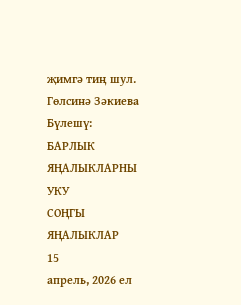җимгә тиң шул.
Гөлсинә Зәкиева
Бүлешү:
БАРЛЫК ЯҢАЛЫКЛАРНЫ УКУ
СОҢГЫ ЯҢАЛЫКЛАР
15
апрель, 2026 ел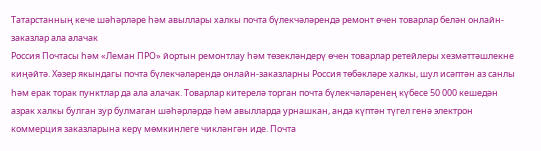Татарстанның кече шәһәрләре һәм авыллары халкы почта бүлекчәләрендә ремонт өчен товарлар белән онлайн-заказлар ала алачак
Россия Почтасы һәм «Леман ПРО» йортын ремонтлау һәм төзекләндерү өчен товарлар ретейлеры хезмәттәшлекне киңәйтә. Хәзер якындагы почта бүлекчәләрендә онлайн-заказларны Россия төбәкләре халкы, шул исәптән аз санлы һәм ерак торак пунктлар да ала алачак. Товарлар китерелә торган почта бүлекчәләренең күбесе 50 000 кешедән азрак халкы булган зур булмаган шәһәрләрдә һәм авылларда урнашкан, анда күптән түгел генә электрон коммерция заказларына керү мөмкинлеге чикләнгән иде. Почта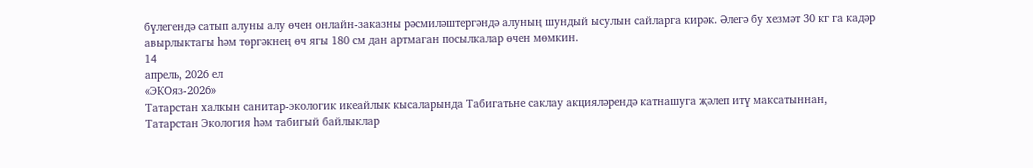бүлегендә сатып алуны алу өчен онлайн-заказны рәсмиләштергәндә алуның шундый ысулын сайларга кирәк. Әлегә бу хезмәт 30 кг га кадәр авырлыктагы һәм төргәкнең өч ягы 180 см дан артмаган посылкалар өчен мөмкин.
14
апрель, 2026 ел
«ЭКОяз-2026»
Татарстан халкын санитар-экологик икеайлык кысаларында Табигатьне саклау акцияләрендә катнашуга җәлеп итү максатыннан, Татарстан Экология һәм табигый байлыклар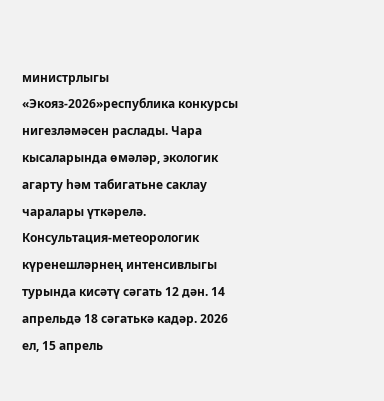министрлыгы «Экояз-2026»республика конкурсы нигезләмәсен раслады. Чара кысаларында өмәләр, экологик агарту һәм табигатьне саклау чаралары үткәрелә.
Консультация-метеорологик күренешләрнең интенсивлыгы турында кисәтү сәгать 12 дән. 14 апрельдә 18 сәгатькә кадәр. 2026 ел, 15 апрель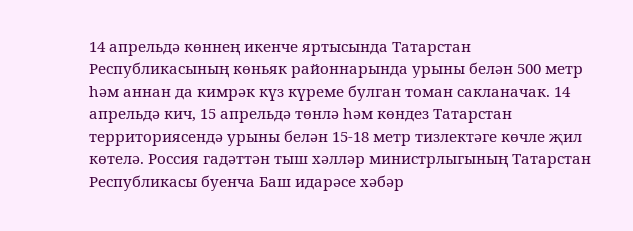14 апрельдә көннең икенче яртысында Татарстан Республикасының көньяк районнарында урыны белән 500 метр һәм аннан да кимрәк күз күреме булган томан сакланачак. 14 апрельдә кич, 15 апрельдә төнлә һәм көндез Татарстан территориясендә урыны белән 15-18 метр тизлектәге көчле җил көтелә. Россия гадәттән тыш хәлләр министрлыгының Татарстан Республикасы буенча Баш идарәсе хәбәр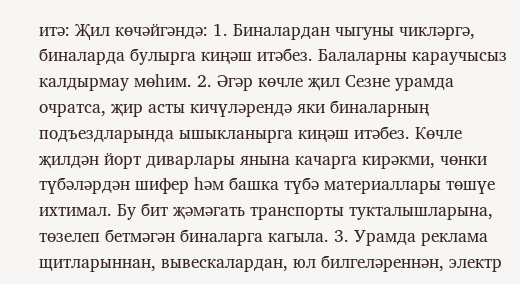итә: Җил көчәйгәндә: 1. Биналардан чыгуны чикләргә, биналарда булырга киңәш итәбез. Балаларны караучысыз калдырмау мөһим. 2. Әгәр көчле җил Сезне урамда очратса, җир асты кичүләрендә яки биналарның подъездларында ышыкланырга киңәш итәбез. Көчле җилдән йорт диварлары янына качарга кирәкми, чөнки түбәләрдән шифер һәм башка түбә материаллары төшүе ихтимал. Бу бит җәмәгать транспорты тукталышларына, төзелеп бетмәгән биналарга кагыла. 3. Урамда реклама щитларыннан, вывескалардан, юл билгеләреннән, электр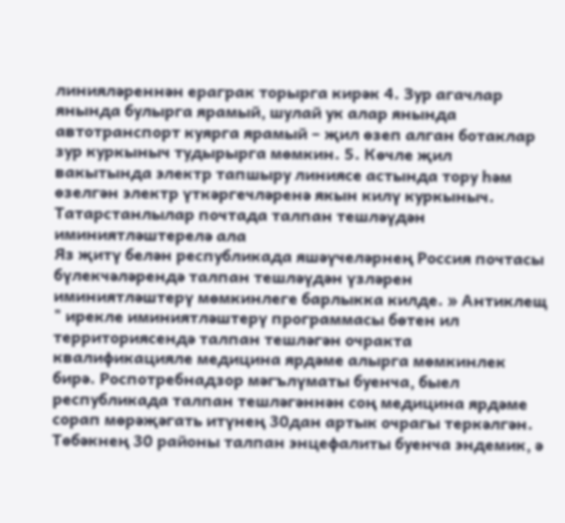линияләреннән ераграк торырга кирәк 4. Зур агачлар янында булырга ярамый, шулай ук алар янында автотранспорт куярга ярамый – җил өзеп алган ботаклар зур куркыныч тудырырга мөмкин. 5. Көчле җил вакытында электр тапшыру линиясе астында тору һәм өзелгән электр үткәргечләренә якын килү куркыныч.
Татарстанлылар почтада талпан тешләүдән иминиятләштерелә ала
Яз җитү белән республикада яшәүчеләрнең Россия почтасы бүлекчәләрендә талпан тешләүдән үзләрен иминиятләштерү мөмкинлеге барлыкка килде. » Антиклещ " ирекле иминиятләштерү программасы бөтен ил территориясендә талпан тешләгән очракта квалификацияле медицина ярдәме алырга мөмкинлек бирә. Роспотребнадзор мәгълүматы буенча, быел республикада талпан тешләгәннән соң медицина ярдәме сорап мөрәҗәгать итүнең 30дан артык очрагы теркәлгән. Төбәкнең 30 районы талпан энцефалиты буенча эндемик, ә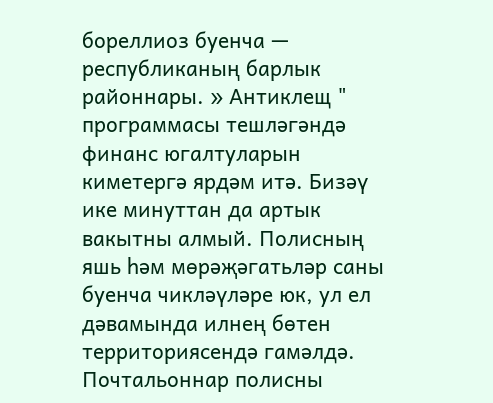бореллиоз буенча — республиканың барлык районнары. » Антиклещ " программасы тешләгәндә финанс югалтуларын киметергә ярдәм итә. Бизәү ике минуттан да артык вакытны алмый. Полисның яшь һәм мөрәҗәгатьләр саны буенча чикләүләре юк, ул ел дәвамында илнең бөтен территориясендә гамәлдә. Почтальоннар полисны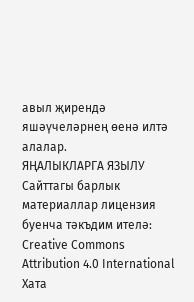авыл җирендә яшәүчеләрнең өенә илтә алалар.
ЯҢАЛЫКЛАРГА ЯЗЫЛУ
Сайттагы барлык материаллар лицензия буенча тәкъдим ителә:
Creative Commons Attribution 4.0 International
Хата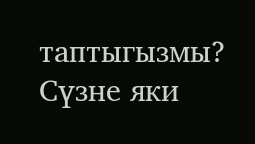таптыгызмы?
Сүзне яки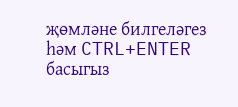җөмләне билгеләгез һәм CTRL+ENTER басыгыз